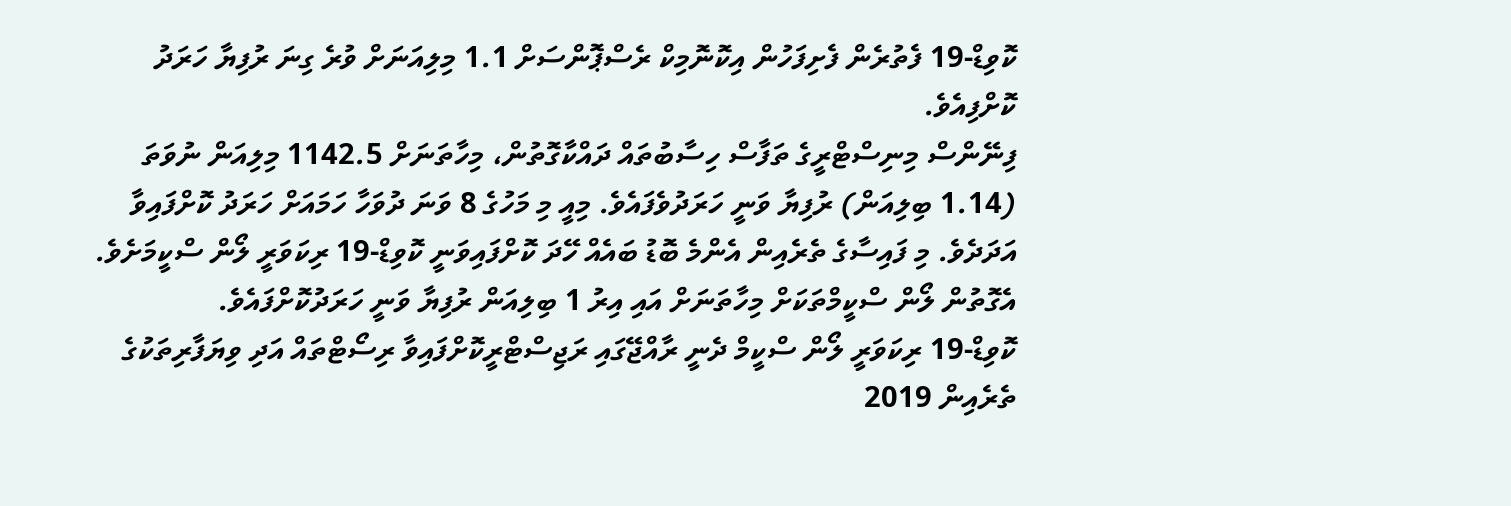ކޮވިޑް-19 ފެތުރެން ފެށިފަހުން އިކޮނޮމިކް ރެސްޕޮންސަށް 1.1 މިލިއަނަށް ވުރެ ގިނަ ރުފިޔާ ހަރަދު ކޮށްފިއެވެ.
ފިނޭންސް މިނިސްޓްރީގެ ތަފާސް ހިސާބުތައް ދައްކާގޮތުން، މިހާތަނަށް 1142.5 މިލިއަން ނުވަތަ (1.14 ބިލިއަން) ރުފިޔާ ވަނީ ހަރަދުވެފައެވެ. މިއީ މި މަހުގެ 8 ވަނަ ދުވަހާ ހަމައަށް ހަރަދު ކޮށްފައިވާ އަދަދެވެ. މި ފައިސާގެ ތެރެއިން އެންމެ ބޮޑު ބައެއް ހޭދަ ކޮށްފައިވަނީ ކޮވިޑް-19 ރިކަވަރީ ލޯން ސްކީމަށެވެ. އެގޮތުން ލޯން ސްކީމްތަކަށް މިހާތަނަށް އައި އިރު 1 ބިލިއަން ރުފިޔާ ވަނީ ހަރަދުކޮށްފައެވެ.
ކޮވިޑް-19 ރިކަވަރީ ލޯން ސްކީމް ދެނީ ރާއްޖޭގައި ރަޖިސްޓްރީކޮށްފައިވާ ރިސޯޓްތައް އަދި ވިޔަފާރިތަކުގެ ތެރެއިން 2019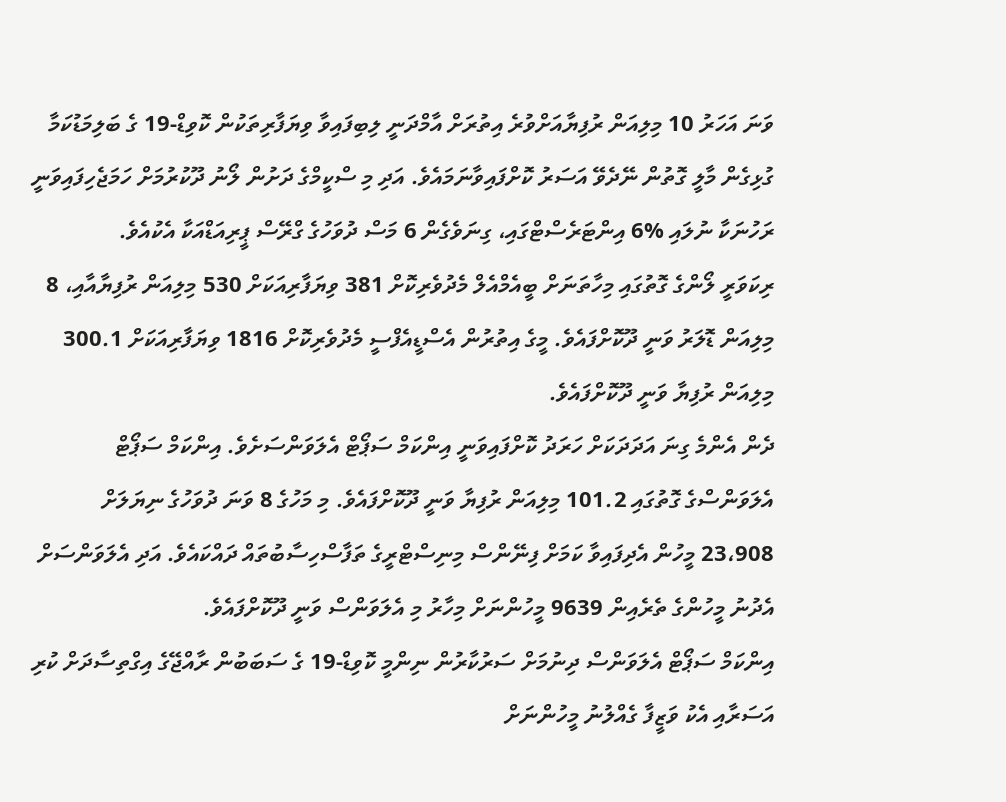ވަނަ އަހަރު 10 މިލިއަން ރުފިޔާއަށްވުރެ އިތުރަށް އާމްދަނީ ލިބިފައިވާ ވިޔަފާރިތަކުން ކޮވިޑް-19 ގެ ބަލިމަޑުކަމާ ގުޅިގެން މާލީ ގޮތުން ނޭދެވޭ އަސަރު ކޮށްފައިވާނަމައެވެ. އަދި މި ސްކީމްގެ ދަށުން ލޯނު ދޫކުރުމަށް ހަމަޖެހިފައިވަނީ ރަހުނަކާ ނުލައި %6 އިންޓަރެސްޓްގައި، ގިނަވެގެން 6 މަސް ދުވަހުގެ ގްރޭސް ޕީރިއަޑްއަކާ އެކުއެވެ.
ރިކަވަރީ ލޯންގެ ގޮތުގައި މިހާތަނަށް ބީއެމްއެލް މެދުވެރިކޮށް 381 ވިޔަފާރިއަކަށް 530 މިލިއަން ރުފިޔާއާއި، 8 މިލިއަން ޑޮލަރު ވަނީ ދޫކޮށްފައެވެ. މީގެ އިތުރުން އެސްޑީއެފްސީ މެދުވެރިކޮށް 1816 ވިޔަފާރިއަކަށް 300.1 މިލިއަން ރުފިޔާ ވަނީ ދޫކޮށްފައެވެ.
ދެން އެންމެ ގިނަ އަދަދަކަށް ހަރަދު ކޮށްފައިވަނީ އިންކަމް ސަޕޯޓް އެލަވަންސަށެވެ. އިންކަމް ސަޕޯޓް އެލަވަންސްގެ ގޮތުގައި 101.2 މިލިއަން ރުފިޔާ ވަނީ ދޫކޮށްފައެވެ. މި މަހުގެ 8 ވަނަ ދުވަހުގެ ނިޔަލަށް 23،908 މީހުން އެދިފައިވާ ކަމަށް ފިނޭންސް މިނިސްޓްރީގެ ތަފާސްހިސާބުތައް ދައްކައެވެ. އަދި އެލަވަންސަށް އެދުނު މީހުންގެ ތެރެއިން 9639 މީހުންނަށް މިހާރު މި އެލަވަންސް ވަނީ ދޫކޮށްފައެވެ.
އިންކަމް ސަޕޯޓް އެލަވަންސް ދިނުމަށް ސަރުކާރުން ނިންމީ ކޮވިޑް-19 ގެ ސަބަބުން ރާއްޖޭގެ އިގްތިސާދަށް ކުރި އަސަރާއި އެކު ވަޒީފާ ގެއްލުނު މީހުންނަށް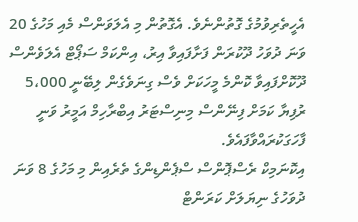އެހީތެރިވުމުގެ ގޮތުންނެވެ. އެގޮތުން މި އެލަވަންސް މެއި މަހުގެ 20 ވަނަ ދުވަހު ދޫކުރަން ފަށާފައިވާ އިރު، އިންކަމް ސަޕޯޓް އެލަވެންސް ދޫކޮށްފައިވާ ކޮންމެ މީހަކަށް ވެސް ގިނަވެގެން ލިބޭނީ 5،000 ރުފިޔާ ކަމަށް ފިނޭންސް މިނިސްޓަރު އިބްރާހިމް އަމީރު ވަނީ ފާހަގަކުރައްވާފައެވެ.
އިކޮނަމިކް ރެސްޕޮންސް ސްޕެންޑިންގެ ތެރެއިން މި މަހުގެ 8 ވަނަ ދުވަހުގެ ނިޔަލަށް ކަރަންޓް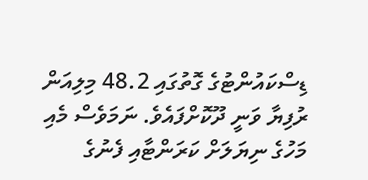ޑިސްކައުންޓުގެ ގޮތުގައި 48.2 މިލިއަން ރުފިޔާ ވަނީ ދޫކޮށްފައެވެ. ނަމަވެސް މެއި މަހުގެ ނިޔަލަށް ކަރަންޓާއި ފެނުގެ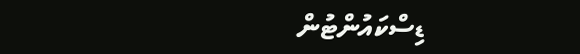ޑިސްކައުންޓުން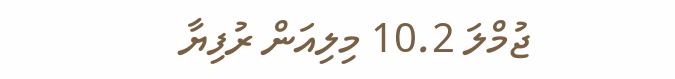ޖުމްލަ 10.2 މިލިއަން ރުފިޔާ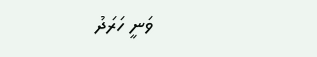ވަނީ ހަރަދު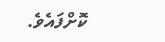ކޮށްފައެވެ.